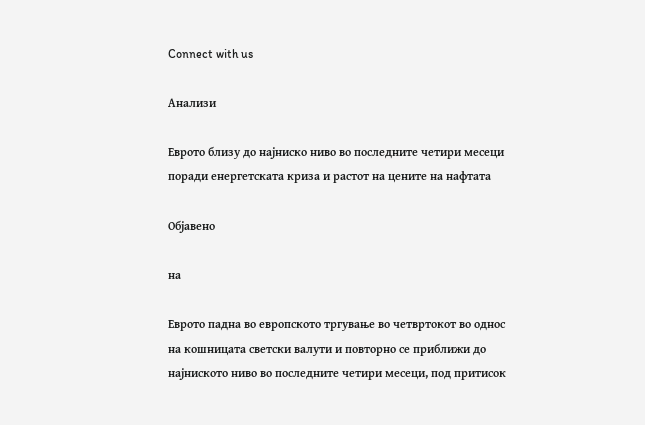Connect with us

Анализи

Еврото близу до најниско ниво во последните четири месеци поради енергетската криза и растот на цените на нафтата

Објавено

на

Еврото падна во европското тргување во четвртокот во однос на кошницата светски валути и повторно се приближи до најниското ниво во последните четири месеци, под притисок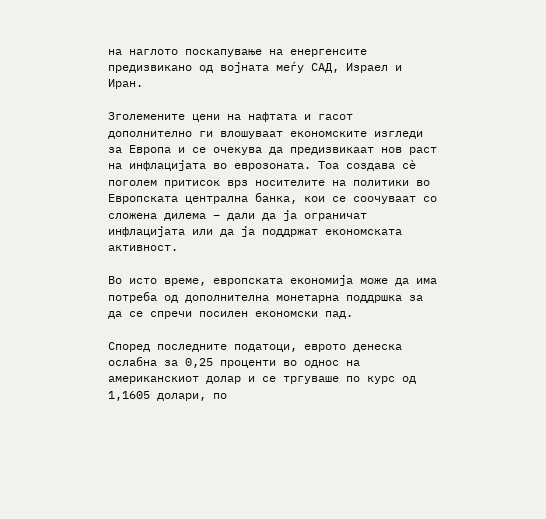на наглото поскапување на енергенсите предизвикано од војната меѓу САД, Израел и Иран.

Зголемените цени на нафтата и гасот дополнително ги влошуваат економските изгледи за Европа и се очекува да предизвикаат нов раст на инфлацијата во еврозоната. Тоа создава сè поголем притисок врз носителите на политики во Европската централна банка, кои се соочуваат со сложена дилема – дали да ја ограничат инфлацијата или да ја поддржат економската активност.

Во исто време, европската економија може да има потреба од дополнителна монетарна поддршка за да се спречи посилен економски пад.

Според последните податоци, еврото денеска ослабна за 0,25 проценти во однос на американскиот долар и се тргуваше по курс од 1,1605 долари, по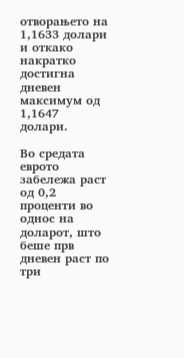отворањето на 1,1633 долари и откако накратко достигна дневен максимум од 1,1647 долари.

Во средата еврото забележа раст од 0,2 проценти во однос на доларот, што беше прв дневен раст по три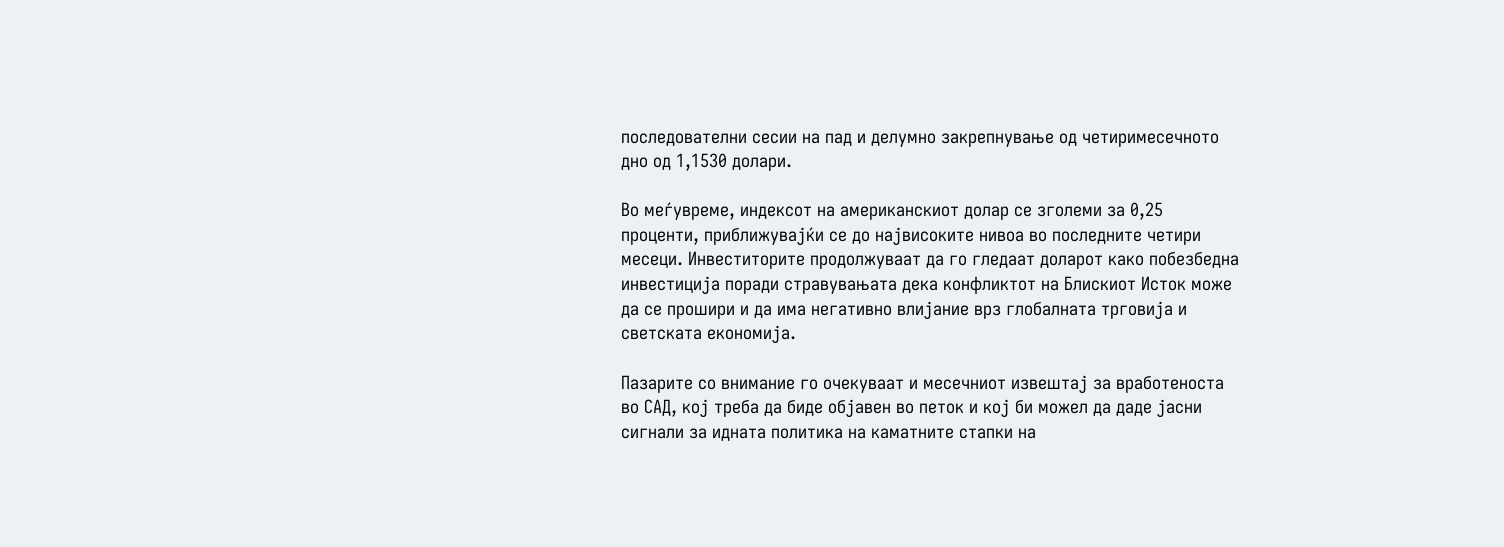последователни сесии на пад и делумно закрепнување од четиримесечното дно од 1,1530 долари.

Во меѓувреме, индексот на американскиот долар се зголеми за 0,25 проценти, приближувајќи се до највисоките нивоа во последните четири месеци. Инвеститорите продолжуваат да го гледаат доларот како побезбедна инвестиција поради стравувањата дека конфликтот на Блискиот Исток може да се прошири и да има негативно влијание врз глобалната трговија и светската економија.

Пазарите со внимание го очекуваат и месечниот извештај за вработеноста во САД, кој треба да биде објавен во петок и кој би можел да даде јасни сигнали за идната политика на каматните стапки на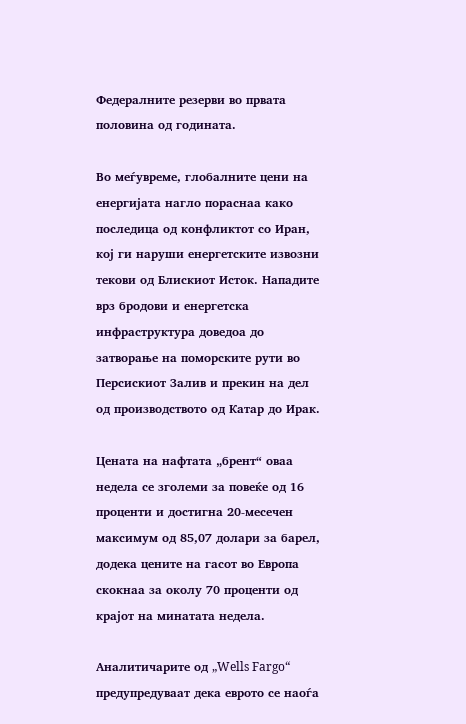Федералните резерви во првата половина од годината.

Во меѓувреме, глобалните цени на енергијата нагло пораснаа како последица од конфликтот со Иран, кој ги наруши енергетските извозни текови од Блискиот Исток. Нападите врз бродови и енергетска инфраструктура доведоа до затворање на поморските рути во Персискиот Залив и прекин на дел од производството од Катар до Ирак.

Цената на нафтата „брент“ оваа недела се зголеми за повеќе од 16 проценти и достигна 20-месечен максимум од 85,07 долари за барел, додека цените на гасот во Европа скокнаа за околу 70 проценти од крајот на минатата недела.

Аналитичарите од „Wells Fargo“ предупредуваат дека еврото се наоѓа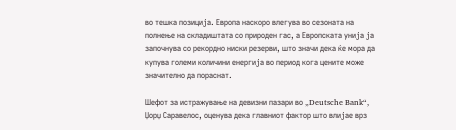во тешка позиција. Европа наскоро влегува во сезоната на полнење на складиштата со природен гас, а Европската унија ја започнува со рекордно ниски резерви, што значи дека ќе мора да купува големи количини енергија во период кога цените може значително да пораснат.

Шефот за истражување на девизни пазари во „Deutsche Bank“, Џорџ Саравелос, оценува дека главниот фактор што влијае врз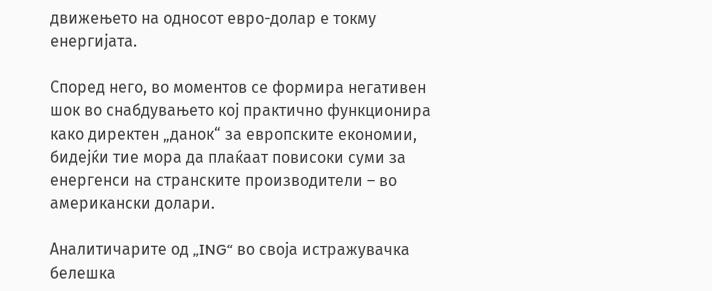движењето на односот евро-долар е токму енергијата.

Според него, во моментов се формира негативен шок во снабдувањето кој практично функционира како директен „данок“ за европските економии, бидејќи тие мора да плаќаат повисоки суми за енергенси на странските производители – во американски долари.

Аналитичарите од „ING“ во своја истражувачка белешка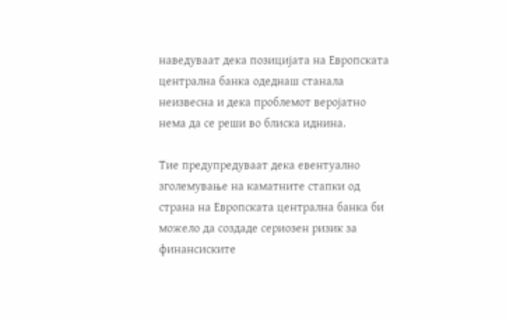наведуваат дека позицијата на Европската централна банка одеднаш станала неизвесна и дека проблемот веројатно нема да се реши во блиска иднина.

Тие предупредуваат дека евентуално зголемување на каматните стапки од страна на Европската централна банка би можело да создаде сериозен ризик за финансиските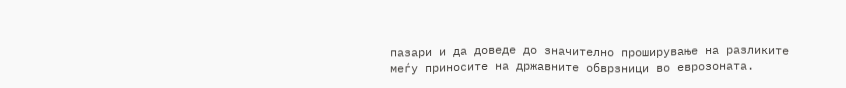пазари и да доведе до значително проширување на разликите меѓу приносите на државните обврзници во еврозоната.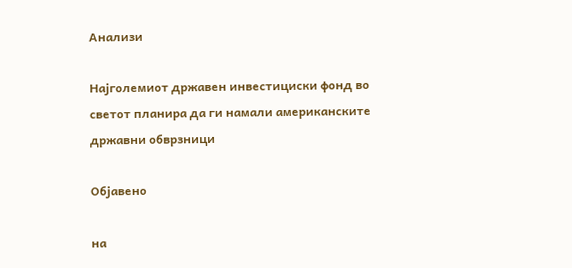Анализи

Најголемиот државен инвестициски фонд во светот планира да ги намали американските државни обврзници

Објавено

на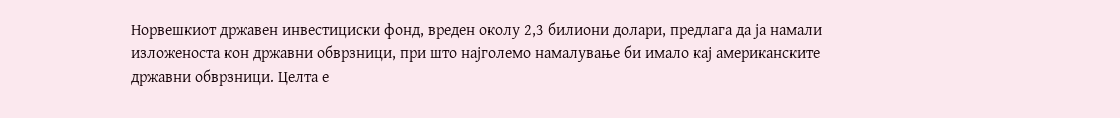Норвешкиот државен инвестициски фонд, вреден околу 2,3 билиони долари, предлага да ја намали изложеноста кон државни обврзници, при што најголемо намалување би имало кај американските државни обврзници. Целта е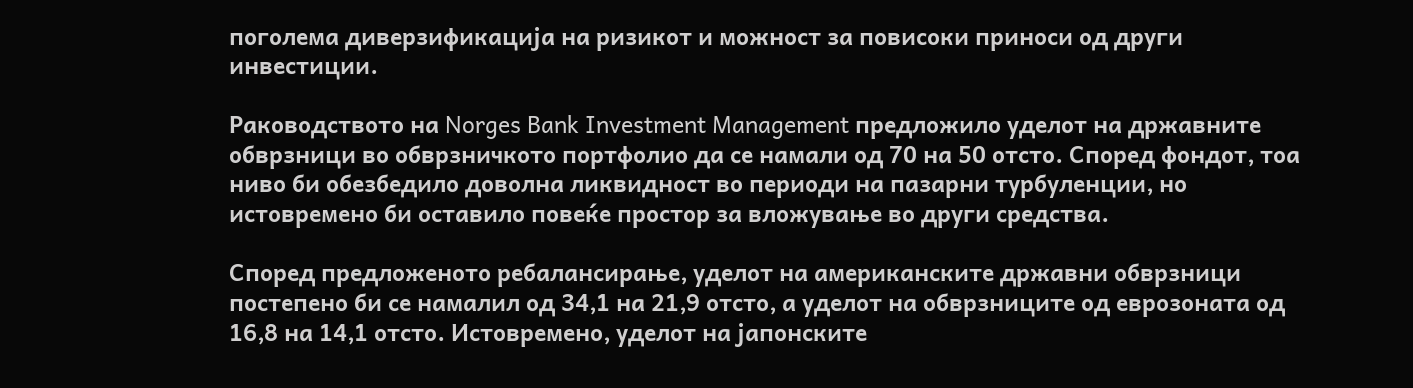поголема диверзификација на ризикот и можност за повисоки приноси од други инвестиции.

Раководството на Norges Bank Investment Management предложило уделот на државните обврзници во обврзничкото портфолио да се намали од 70 на 50 отсто. Според фондот, тоа ниво би обезбедило доволна ликвидност во периоди на пазарни турбуленции, но истовремено би оставило повеќе простор за вложување во други средства.

Според предложеното ребалансирање, уделот на американските државни обврзници постепено би се намалил од 34,1 на 21,9 отсто, а уделот на обврзниците од еврозоната од 16,8 на 14,1 отсто. Истовремено, уделот на јапонските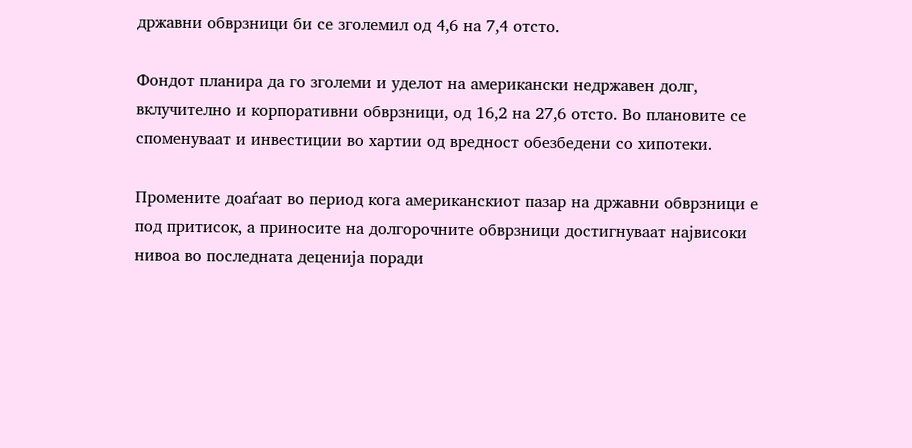државни обврзници би се зголемил од 4,6 на 7,4 отсто.

Фондот планира да го зголеми и уделот на американски недржавен долг, вклучително и корпоративни обврзници, од 16,2 на 27,6 отсто. Во плановите се споменуваат и инвестиции во хартии од вредност обезбедени со хипотеки.

Промените доаѓаат во период кога американскиот пазар на државни обврзници е под притисок, а приносите на долгорочните обврзници достигнуваат највисоки нивоа во последната деценија поради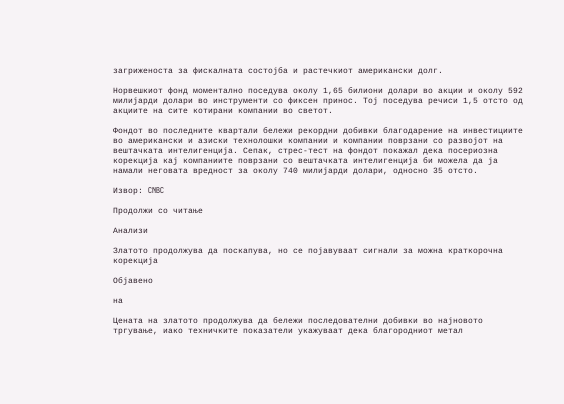загриженоста за фискалната состојба и растечкиот американски долг.

Норвешкиот фонд моментално поседува околу 1,65 билиони долари во акции и околу 592 милијарди долари во инструменти со фиксен принос. Тој поседува речиси 1,5 отсто од акциите на сите котирани компании во светот.

Фондот во последните квартали бележи рекордни добивки благодарение на инвестициите во американски и азиски технолошки компании и компании поврзани со развојот на вештачката интелигенција. Сепак, стрес-тест на фондот покажал дека посериозна корекција кај компаниите поврзани со вештачката интелигенција би можела да ја намали неговата вредност за околу 740 милијарди долари, односно 35 отсто.

Извор: CNBC

Продолжи со читање

Анализи

Златото продолжува да поскапува, но се појавуваат сигнали за можна краткорочна корекција

Објавено

на

Цената на златото продолжува да бележи последователни добивки во најновото тргување, иако техничките показатели укажуваат дека благородниот метал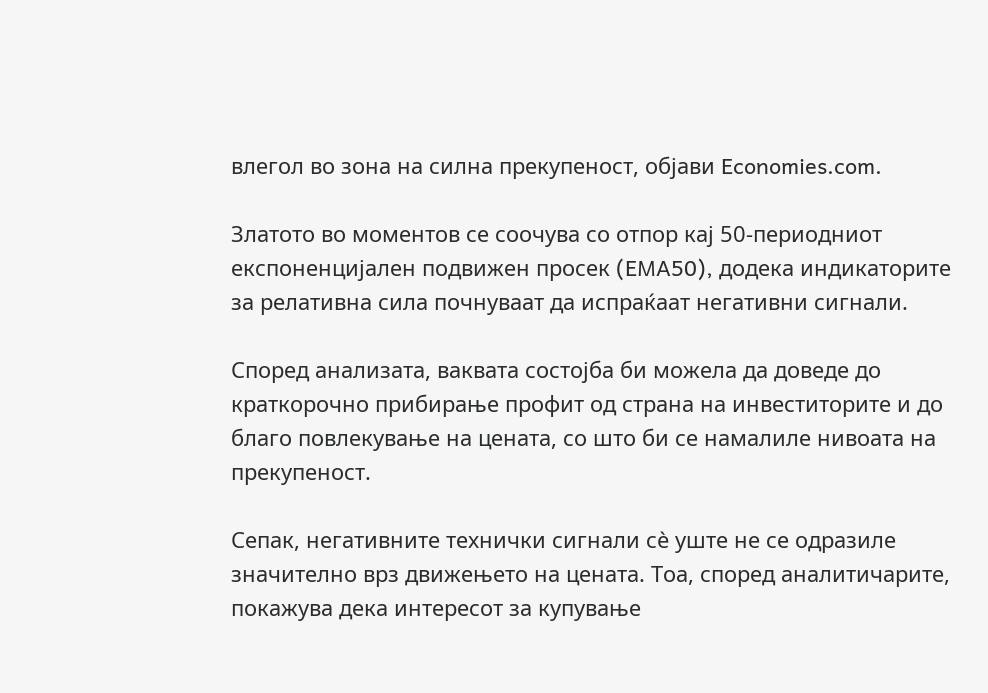влегол во зона на силна прекупеност, објави Economies.com.

Златото во моментов се соочува со отпор кај 50-периодниот експоненцијален подвижен просек (EMA50), додека индикаторите за релативна сила почнуваат да испраќаат негативни сигнали.

Според анализата, ваквата состојба би можела да доведе до краткорочно прибирање профит од страна на инвеститорите и до благо повлекување на цената, со што би се намалиле нивоата на прекупеност.

Сепак, негативните технички сигнали сè уште не се одразиле значително врз движењето на цената. Тоа, според аналитичарите, покажува дека интересот за купување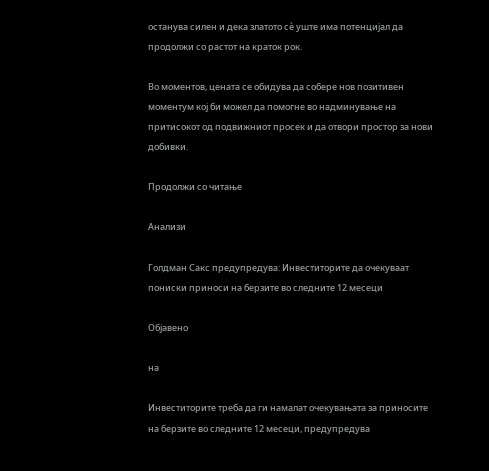останува силен и дека златото сè уште има потенцијал да продолжи со растот на краток рок.

Во моментов, цената се обидува да собере нов позитивен моментум кој би можел да помогне во надминување на притисокот од подвижниот просек и да отвори простор за нови добивки.

Продолжи со читање

Анализи

Голдман Сакс предупредува: Инвеститорите да очекуваат пониски приноси на берзите во следните 12 месеци

Објавено

на

Инвеститорите треба да ги намалат очекувањата за приносите на берзите во следните 12 месеци, предупредува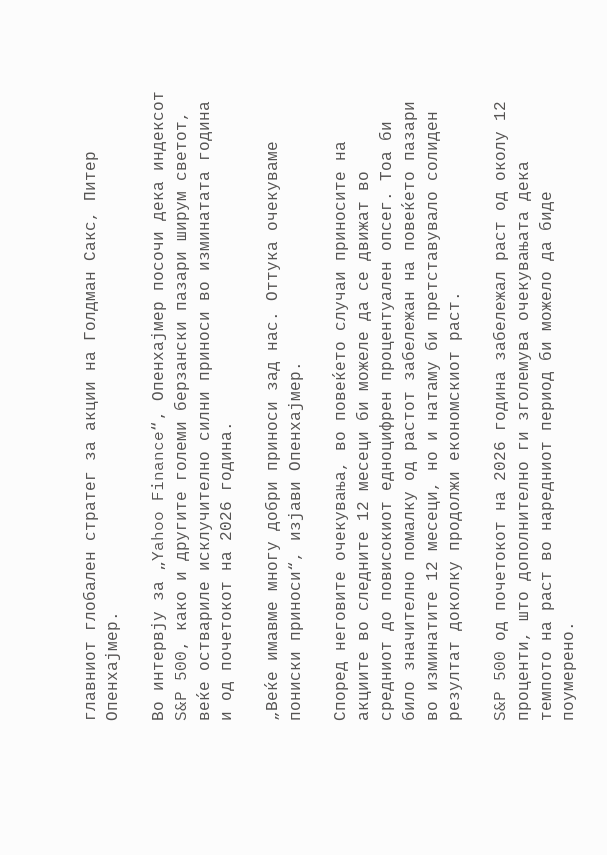главниот глобален стратег за акции на Голдман Сакс, Питер Опенхајмер.

Во интервју за „Yahoo Finance“, Опенхајмер посочи дека индексот S&P 500, како и другите големи берзански пазари ширум светот, веќе оствариле исклучително силни приноси во изминатата година и од почетокот на 2026 година.

„Веќе имавме многу добри приноси зад нас. Оттука очекуваме пониски приноси“, изјави Опенхајмер.

Според неговите очекувања, во повеќето случаи приносите на акциите во следните 12 месеци би можеле да се движат во средниот до повисокиот едноцифрен процентуален опсег. Тоа би било значително помалку од растот забележан на повеќето пазари во изминатите 12 месеци, но и натаму би претставувало солиден резултат доколку продолжи економскиот раст.

S&P 500 од почетокот на 2026 година забележал раст од околу 12 проценти, што дополнително ги зголемува очекувањата дека темпото на раст во наредниот период би можело да биде поумерено.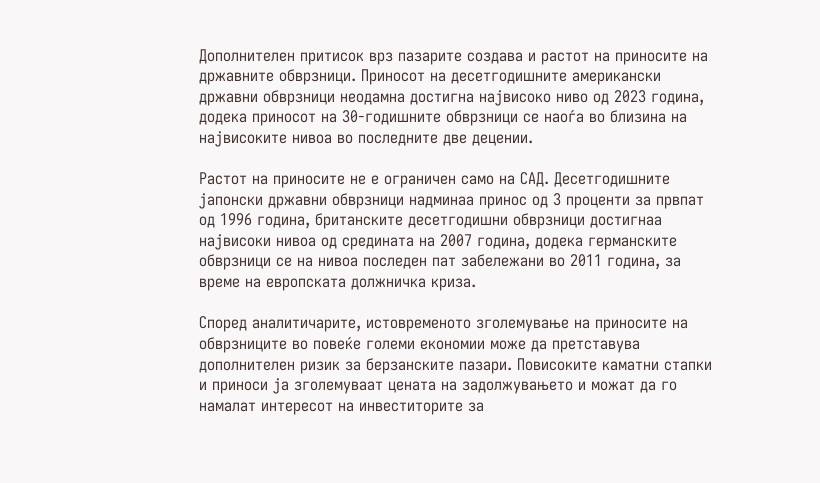Дополнителен притисок врз пазарите создава и растот на приносите на државните обврзници. Приносот на десетгодишните американски државни обврзници неодамна достигна највисоко ниво од 2023 година, додека приносот на 30-годишните обврзници се наоѓа во близина на највисоките нивоа во последните две децении.

Растот на приносите не е ограничен само на САД. Десетгодишните јапонски државни обврзници надминаа принос од 3 проценти за првпат од 1996 година, британските десетгодишни обврзници достигнаа највисоки нивоа од средината на 2007 година, додека германските обврзници се на нивоа последен пат забележани во 2011 година, за време на европската должничка криза.

Според аналитичарите, истовременото зголемување на приносите на обврзниците во повеќе големи економии може да претставува дополнителен ризик за берзанските пазари. Повисоките каматни стапки и приноси ја зголемуваат цената на задолжувањето и можат да го намалат интересот на инвеститорите за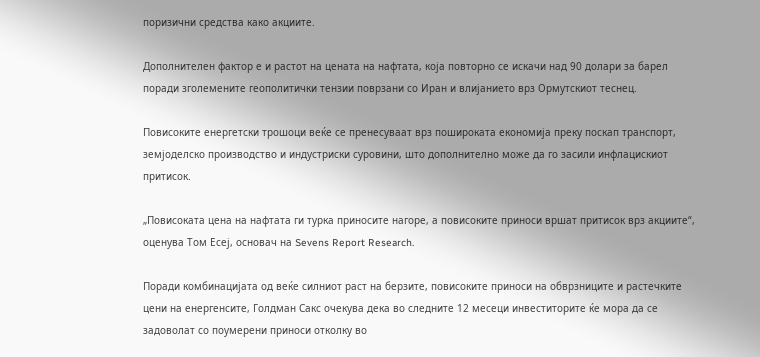поризични средства како акциите.

Дополнителен фактор е и растот на цената на нафтата, која повторно се искачи над 90 долари за барел поради зголемените геополитички тензии поврзани со Иран и влијанието врз Ормутскиот теснец.

Повисоките енергетски трошоци веќе се пренесуваат врз пошироката економија преку поскап транспорт, земјоделско производство и индустриски суровини, што дополнително може да го засили инфлацискиот притисок.

„Повисоката цена на нафтата ги турка приносите нагоре, а повисоките приноси вршат притисок врз акциите“, оценува Том Есеј, основач на Sevens Report Research.

Поради комбинацијата од веќе силниот раст на берзите, повисоките приноси на обврзниците и растечките цени на енергенсите, Голдман Сакс очекува дека во следните 12 месеци инвеститорите ќе мора да се задоволат со поумерени приноси отколку во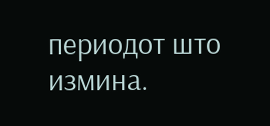периодот што измина.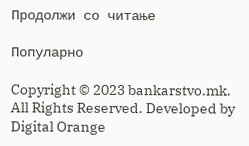Продолжи со читање

Популарно

Copyright © 2023 bankarstvo.mk. All Rights Reserved. Developed by Digital Orange